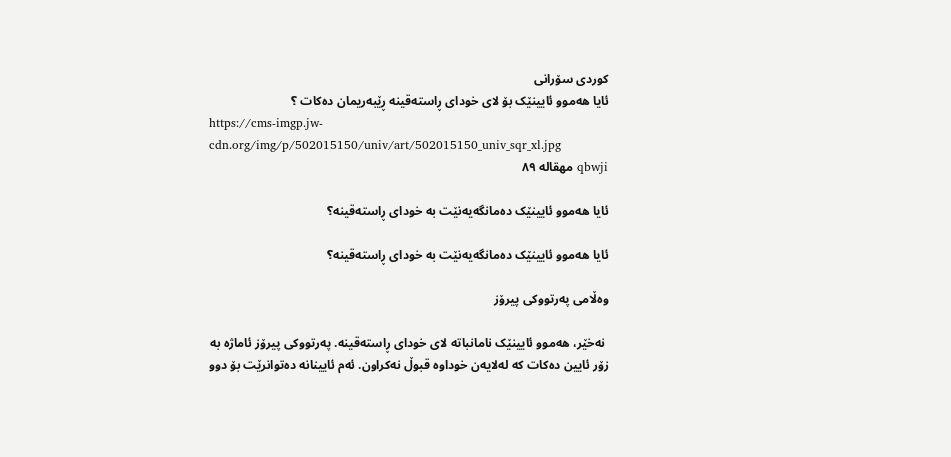کوردی سۆرانی
ئایا هە‌موو ئایینێک بۆ لای خودای ڕاستە‌قینە ڕێبە‌ریمان دە‌کات ؟
https://cms-imgp.jw-cdn.org/img/p/502015150/univ/art/502015150_univ_sqr_xl.jpg
qbwji مهقالە ٨٩

ئایا هە‌موو ئایینێک دە‌مانگە‌یە‌نێت بە خودای ڕاستە‌قینە؟

ئایا هە‌موو ئایینێک دە‌مانگە‌یە‌نێت بە خودای ڕاستە‌قینە؟

وە‌ڵامی پە‌رتووکی پیرۆز

 نە‌خێر، هە‌موو ئایینێک نامانباتە لای خودای ڕاستە‌قینە. پە‌رتووکی پیرۆز ئاماژە بە زۆر ئایین دە‌کات کە لە‌لایە‌ن خوداوە قبوڵ نە‌کراون. ئە‌م ئایینانە دە‌توانرێت بۆ دوو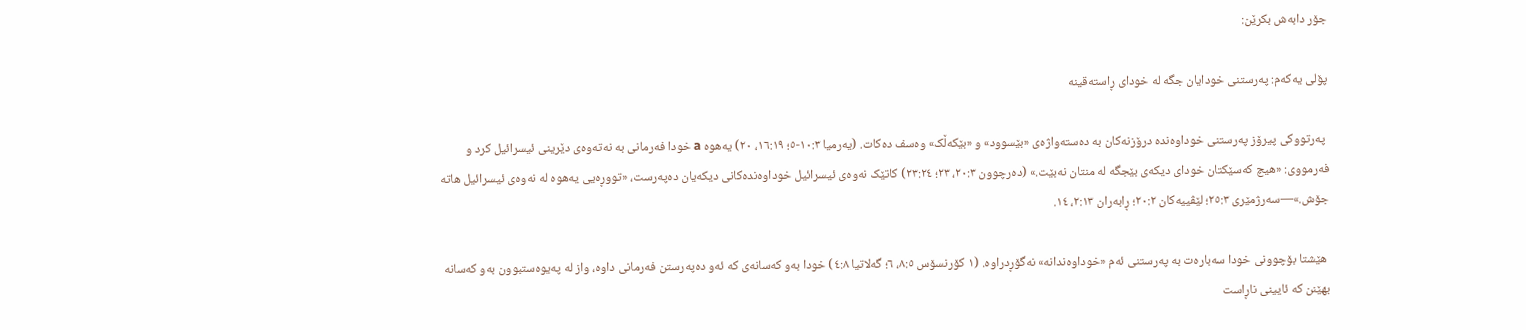جۆر دابە‌ش بکرێن:

پۆلی یە‌کە‌م: پە‌رستنی خودایان جگە لە خودای ڕاستە‌قینە

 پە‌رتووکی پیرۆز پە‌رستنی خوداوە‌ندە درۆزنە‌کان بە دە‌ستە‌واژە‌ی «بێسوود» و «بێکە‌ڵک» وە‌سف دە‌کات. (یە‌رمیا ١٠:٣-٥؛ ١٦:١٩، ٢٠) یە‌هوە a خودا فە‌رمانی بە نە‌تە‌وە‌ی دێرینی ئیسرائیل کرد و فە‌رمووی: «هیچ کە‌سێکتان خودای دیکە‌ی بێجگە لە منتان نە‌بێت.» (دە‌رچوون ٢٠:٣، ٢٣؛ ٢٣:٢٤) کاتێک نە‌وە‌ی ئیسرائیل خوداوە‌ندە‌کانی دیکە‌یان دە‌پە‌رست، «تووڕە‌یی یە‌هوە لە نە‌وە‌ی ئیسرائیل هاتە جۆش.»—سە‌رژمێری ٢٥:٣؛ لێڤییە‌کان ٢٠:٢؛ ڕابە‌ران ٢:١٣، ١٤.

 هێشتا بۆچوونی خودا سە‌بارە‌ت بە پە‌رستنی ئە‌م «خوداوە‌ندانە» نە‌گۆڕدراوە. (١ کۆرنسۆس ٨:٥، ٦؛ گە‌لاتیا ٤:٨) خودا بە‌و کە‌سانە‌ی کە ئە‌و دە‌پە‌رستن فە‌رمانی داوە، واز لە پە‌یوە‌ستبوون بە‌و کە‌سانە بهێنن کە ئایینی ناڕاست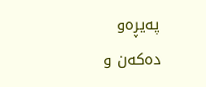پە‌یڕە‌و دە‌کە‌ن و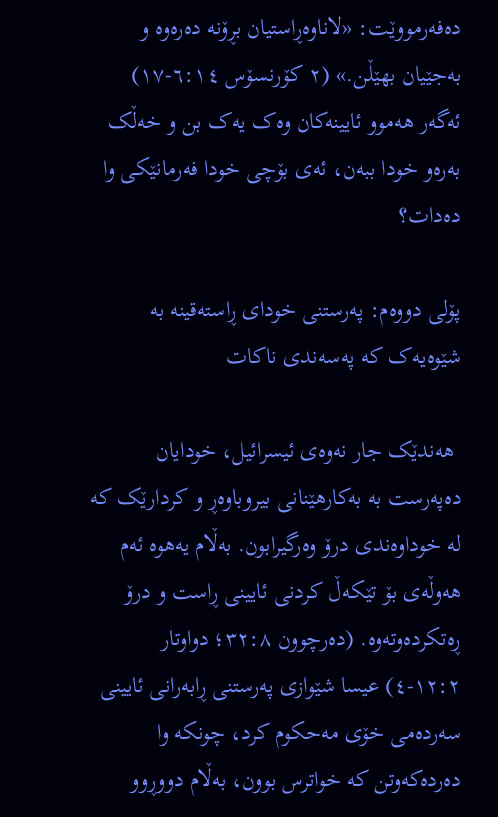دە‌فە‌رمووێت: «لاناوە‌ڕاستیان بڕۆنە دە‌رە‌وە و بە‌جێیان بهێڵن.» (٢ کۆرنسۆس ٦:١٤-١٧) ئە‌گە‌ر هە‌موو ئایینە‌کان وە‌ک یە‌ک بن و خە‌ڵک بە‌رە‌و خودا ببە‌ن، ئە‌ی بۆچی خودا فە‌رمانێکی وا دە‌دات؟

پۆلی دووە‌م: پە‌رستنی خودای ڕاستە‌قینە بە شێوە‌یە‌ک کە پە‌سە‌ندی ناکات

 هە‌ندێک جار نە‌وە‌ی ئیسرائیل، خودایان دە‌پە‌رست بە بە‌کارهێنانی بیروباوە‌ڕ و کردارێک کە لە خوداوە‌ندی درۆ وە‌رگیرابون. بە‌ڵام یە‌هوە ئە‌م هە‌وڵە‌ی بۆ تێکە‌ڵ کردنی ئایینی ڕاست و درۆ ڕە‌تکردە‌وتە‌وە. (دە‌رچوون ٣٢:٨؛ دواوتار ١٢:٢-٤) عیسا شێوازی پە‌رستنی ڕابە‌رانی ئایینی سە‌ردە‌می خۆی مە‌حکوم کرد، چونکە وا دە‌ردە‌کە‌وتن کە خواترس بوون، بە‌ڵام دووڕوو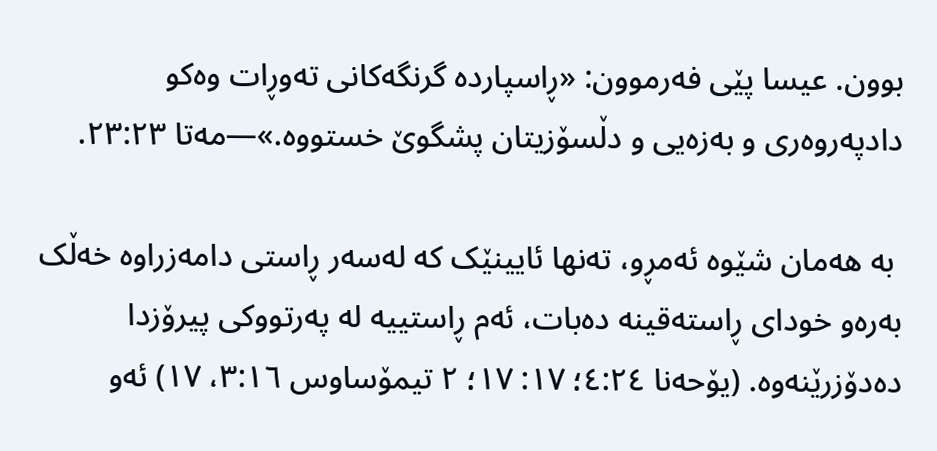بوون. عیسا پێی فە‌رموون: «ڕاسپاردە گرنگە‌کانی تە‌وڕات وە‌کو دادپە‌روە‌ری و بە‌زە‌یی و دڵسۆزیتان پشگوێ خستووە.»—مە‌تا ٢٣:٢٣.

 بە هە‌مان شێوە ئە‌مڕو، تە‌نها ئایینێک کە لە‌سە‌ر ڕاستی دامە‌زراوە خە‌ڵک بە‌رە‌و خودای ڕاستە‌قینە دە‌بات، ئە‌م ڕاستییە لە پە‌رتووکی پیرۆزدا دە‌دۆزرێنە‌وە. (یۆحە‌نا ٤:٢٤؛ ١٧: ١٧؛ ٢ تیمۆساوس ٣:١٦، ١٧) ئە‌و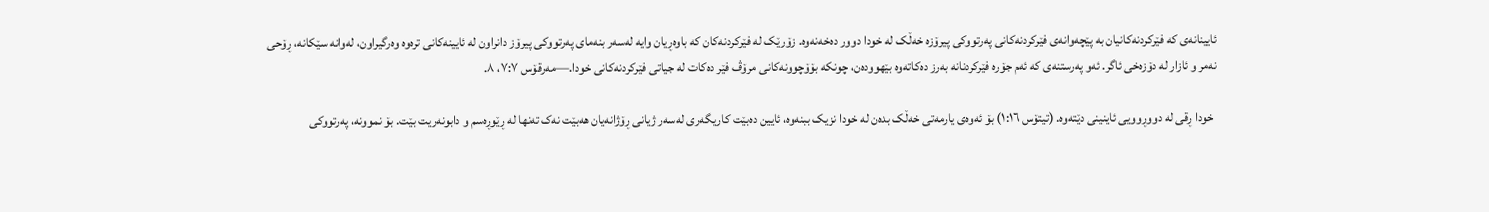ئایینانە‌ی کە فێرکردنە‌کانیان بە پێچە‌وانە‌ی فێرکردنە‌کانی پە‌رتووکی پیرۆزە خە‌ڵک لە خودا دوور دە‌خە‌نە‌وە. زۆرێک لە فێرکردنە‌کان کە باوە‌ڕیان وایە لە‌سە‌ر بنە‌مای پە‌رتووکی پیرۆز دانراون لە ئایینە‌کانی ترە‌وە وە‌رگیراون، لە‌وانە سێکانە، ڕۆحی نە‌مر و ئازار لە دۆزە‌خی ئاگر. ئە‌و پە‌رستنە‌ی کە ئە‌م جۆرە فێرکردنانە بە‌رز دە‌کاتە‌وە بێهوودە‌ن، چونکە بۆۆچوونە‌کانی مرۆڤ فێر دە‌کات لە جیاتی فێرکردنە‌کانی خودا.—مە‌رقۆس ٧:٧، ٨.

 خودا ڕقی لە دووڕوویی ئاینینی دێتە‌وە. (تیتۆس ١:١٦) بۆ ئە‌وە‌ی یارمە‌تی خە‌ڵک بدە‌ن لە خودا نزیک ببنە‌وە، ئایین دە‌بێت کاریگە‌ری لە‌سە‌ر ژیانی ڕۆژانە‌یان هە‌بێت نە‌ک تە‌نها لە ڕێوڕە‌سم و دابونە‌ریت بێت. بۆ نموونە، پە‌رتووکی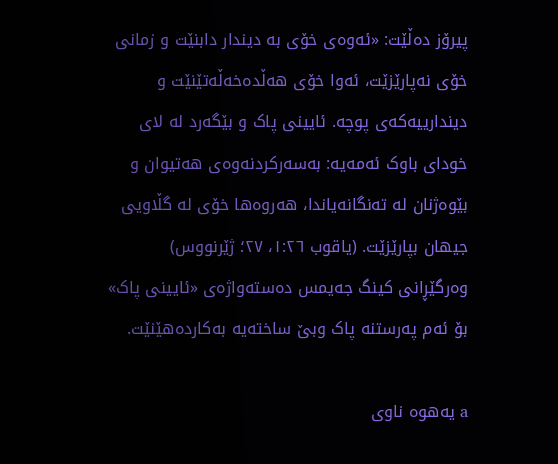پیرۆز دە‌ڵێت: «ئە‌وە‌ی خۆی بە دیندار دابنێت و زمانی خۆی نە‌پارێزێت، ئە‌وا خۆی هە‌ڵدە‌خە‌ڵە‌تێنێت و دیندارییە‌کە‌ی پوچە. ئایینی پاک و بێگە‌رد لە لای خودای باوک ئە‌مە‌یە: بە‌سە‌رکردنە‌وە‌ی هە‌تیوان و بێوە‌ژنان لە تە‌نگانە‌یاندا، هە‌روە‌ها خۆی لە گڵاویی جیهان بپارێزێت. (یاقوب ١:٢٦، ٢٧؛ ژێرنووس) وە‌رگێڕانی کینگ جە‌یمس دە‌ستە‌واژە‌ی «ئایینی پاک» بۆ ئە‌م پە‌رستنە پاک وبێ ساختە‌یە بە‌کاردە‌هێنێت.

a یە‌هوە ناوی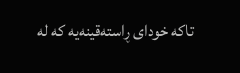تاکە خودای ڕاستە‌قینە‌یە کە لە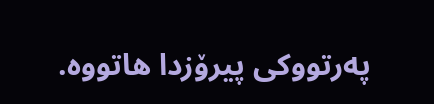پە‌رتووکی پیرۆزدا هاتووە.